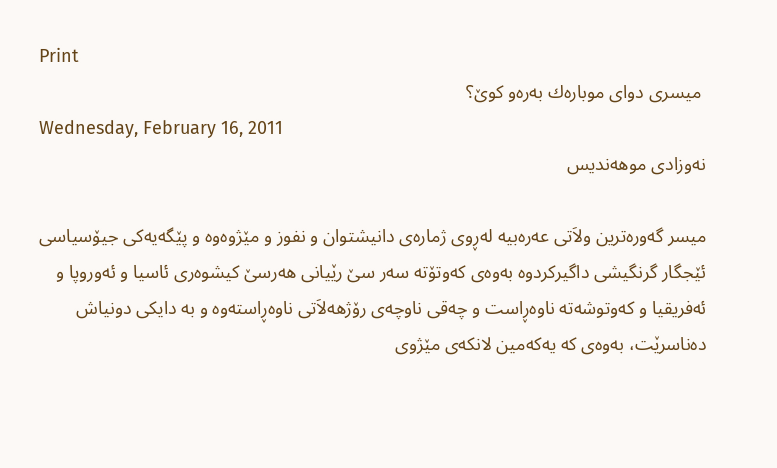Print
 میسری‌ دوای‌ موباره‌ك به‌ره‌و كوێ‌؟
Wednesday, February 16, 2011
نه‌وزادی‌ موهه‌ندیس

میسر گه‌وره‌ترین ولاَتی‌ عه‌ره‌بیه‌ له‌ڕوی‌ ژماره‌ی‌ دانیشتوان و نفوز و مێژوه‌وه‌ و پێگه‌یه‌كی‌ جیۆسیاسی‌ ئێجگار گرنگیشی‌ داگیركردوه‌ به‌وه‌ی‌ كه‌وتۆته‌ سه‌ر سێ‌ رێیانی‌ هه‌رسێ‌ كیشوه‌ری‌ ئاسیا و ئه‌وروپا و ئه‌فریقیا و كه‌وتوشه‌ته‌ ناوه‌ڕاست و چه‌قی‌ ناوچه‌ی‌ رۆژهه‌لاَتی‌ ناوه‌ڕاسته‌وه‌ و به‌ دایكی‌ دونیاش ده‌ناسرێت، به‌وه‌ی‌ كه‌ یه‌كه‌مین لانكه‌ی‌ مێژوی‌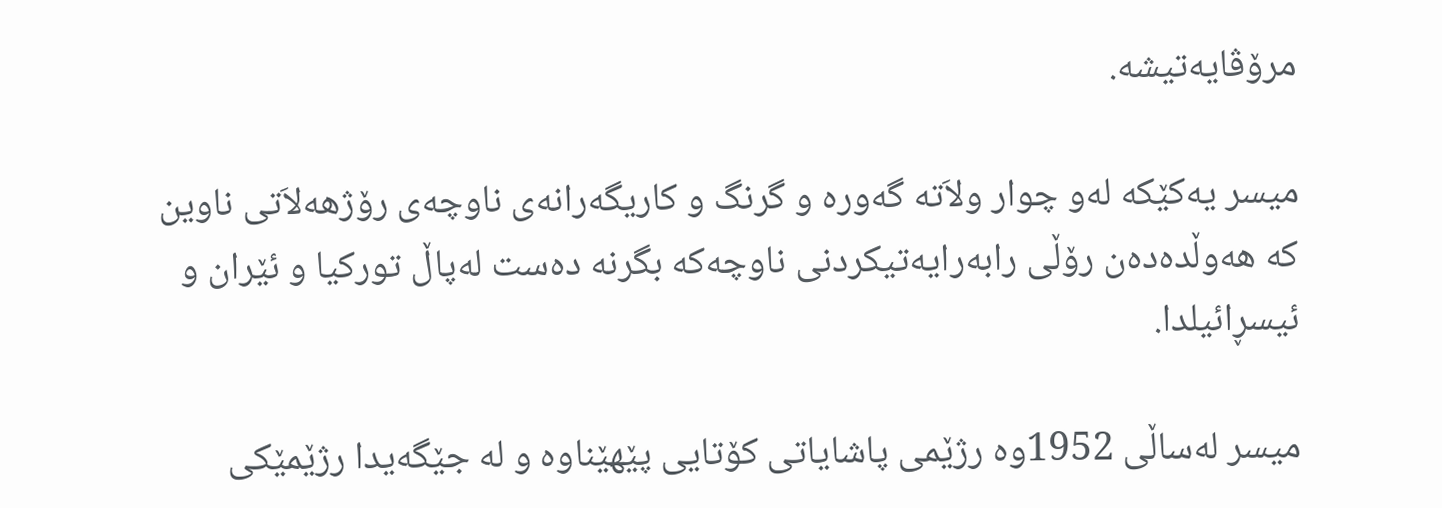مرۆڤایه‌تیشه‌.

میسر یه‌كێكه‌ له‌و چوار ولاَته‌ گه‌وره‌ و گرنگ و كاریگه‌رانه‌ی‌ ناوچه‌ی‌ رۆژهه‌لاَتی‌ ناوین كه‌ هه‌وڵده‌ده‌ن رۆڵی‌ رابه‌رایه‌تیكردنی‌ ناوچه‌كه‌ بگرنه‌ ده‌ست له‌پاڵ توركیا و ئێران و ئیسڕائیلدا.

میسر له‌ساڵی‌ 1952وه‌ رژێمی‌ پاشایاتی‌ كۆتایی‌ پێهێناوه‌ و له‌ جێگه‌یدا رژێمێكی‌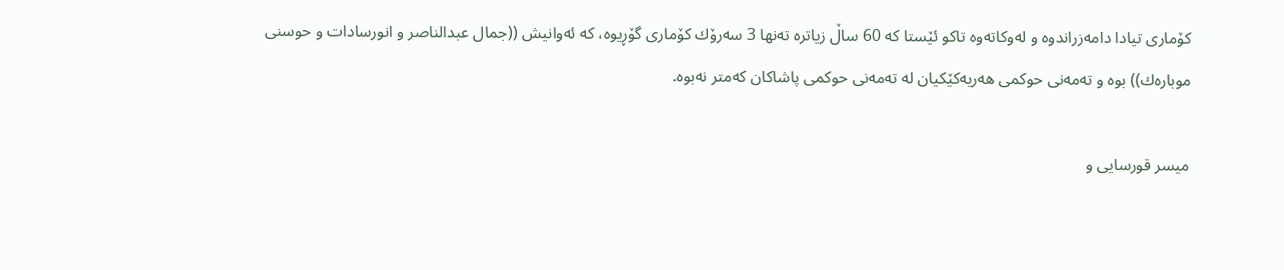كۆماری‌ تیادا دامه‌زراندوه‌ و له‌وكاته‌وه‌ تاكو ئێستا كه‌ 60 ساڵ زیاتره‌ ته‌نها 3 سه‌رۆك كۆماری‌ گۆڕیوه‌، كه‌ ئه‌وانیش ((جمال عبدالناصر و انورسادات و حوسنی‌ موباره‌ك)) بوه‌ و ته‌مه‌نی‌ حوكمی‌ هه‌ریه‌كێكیان له‌ ته‌مه‌نی‌ حوكمی‌ پاشاكان كه‌متر نه‌بوه‌.

میسر قورسایی‌ و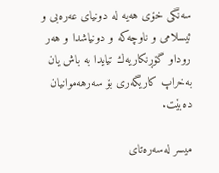سه‌نگی‌ خۆی‌ هه‌یه‌ له‌ دونیای‌ عه‌ره‌بی‌ و ئیسلامی‌ و ناوچه‌كه‌ و دونیاشدا و هه‌ر روداو گۆڕنكاریه‌ك تیایدا به‌ باش یان به‌خراپ كاریگه‌ری‌ بۆ سه‌رهه‌موانیان ده‌بێت.

میسر له‌سه‌ره‌تای‌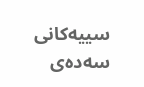سییه‌كانی‌ سه‌ده‌ی‌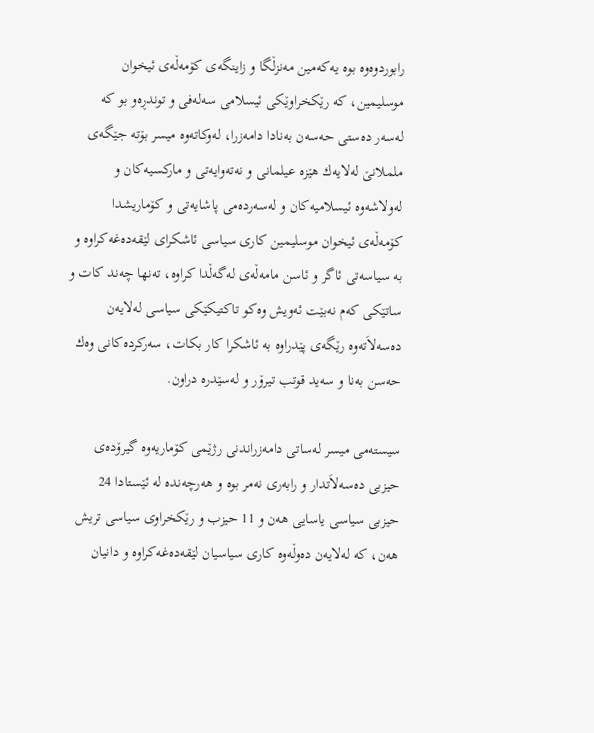رابوردوه‌وه‌ بوه‌ یه‌كه‌مین مه‌نزڵگا و زاینگه‌ی‌ كۆمه‌ڵه‌ی‌ ئیخوان موسلیمین، كه‌ رێكخراوێكی‌ ئیسلامی‌ سه‌له‌فی‌ و توندڕه‌و بو كه‌ له‌سه‌ر ده‌ستی‌ حه‌سه‌ن به‌نادا دامه‌زرا، له‌وكاته‌وه‌ میسر بۆته‌ جێگه‌ی‌ ململانێ له‌لایه‌ك هێزه‌ عیلمانی‌ و نه‌ته‌وایه‌تی‌ و ماركسیه‌كان و له‌ولاشه‌وه‌ ئیسلامیه‌كان و له‌سه‌رده‌می‌ پاشایه‌تی‌ و كۆماریشدا كۆمه‌ڵه‌ی‌ ئیخوان موسلیمین كاری‌ سیاسی‌ ئاشكرای‌ لێقه‌ده‌غه‌كراوه‌ و به‌ سیاسه‌تی‌ ئاگر و ئاسن مامه‌ڵه‌ی‌ له‌گه‌ڵدا كراوه‌، ته‌نها چه‌ند كات و ساتێكی‌ كه‌م نه‌بێت ئه‌ویش وه‌كو تاكتیكێكی‌ سیاسی‌ له‌لایه‌ن ده‌سه‌لاَته‌وه‌ رێگه‌ی‌ پێدراوه‌ به‌ ئاشكرا كار بكات، سه‌ركرده‌كانی‌ وه‌ك حه‌سن به‌نا و سه‌ید قوتب تیرۆر و له‌سێدره‌ دراون.

سیسته‌می‌ میسر له‌ساتی‌ دامه‌زراندنی‌ رژێمی‌ كۆماریه‌وه‌ گیرۆده‌ی‌ حیزبی‌ ده‌سه‌لاَتدار و رابه‌ری‌ نه‌مر بوه‌ و هه‌رچه‌نده‌ له‌ ئێستادا 24 حیزبی‌ سیاسی‌ یاسایی‌ هه‌ن و 11 حیزب و رێكخراوی‌ سیاسی‌ تریش هه‌ن، كه‌ له‌لایه‌ن ده‌وڵه‌وه‌ كاری‌ سیاسیان لێقه‌ده‌غه‌كراوه‌ و دانیان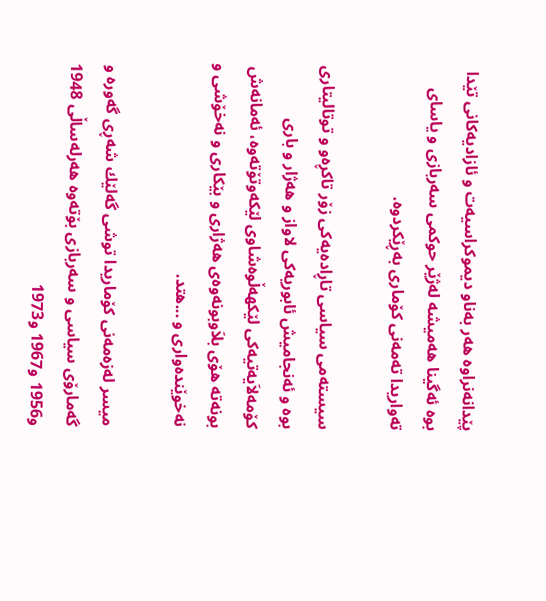پێدانه‌نراوه‌ هه‌ر به‌ناو دیموكراسیه‌ت و ئازادیه‌كانی‌ تێدا بوه‌ ئه‌گینا هه‌میشه‌ له‌ژێر حوكمی‌ سه‌ربازی‌ و یاسای‌ ته‌واریدا ته‌مه‌نی‌ كۆماری‌ به‌ڕێكردوه‌.

سیسته‌می‌ سیاسی‌ تاڕاده‌یه‌كی‌ زۆر تاكڕه‌و و توتالیتاری‌ بوه‌ و ئه‌نجامیش ئابوریه‌كی‌ لاواز و هه‌ژار و باری‌ كۆمه‌لاَیه‌تیه‌كی‌ لێكهه‌ڵوه‌شاوی‌ لێكه‌وتۆته‌وه‌، ئه‌مانه‌ش بونه‌ته‌ هۆی‌ بلاَوبونه‌وه‌ی‌ هه‌ژاری‌ و بێكاری‌ و نه‌خۆشی‌ و نه‌خوێنده‌واری‌ و ...هتد.

میسر له‌زه‌مه‌نی‌ كۆماریدا توشی‌ گه‌لێك شه‌ڕی‌ گه‌وره‌ و گه‌مارۆی‌ سیاسی‌ و سه‌ربازی‌ بۆته‌وه‌ هه‌رله‌ساڵی‌ 1948 و1956 و1967 و1973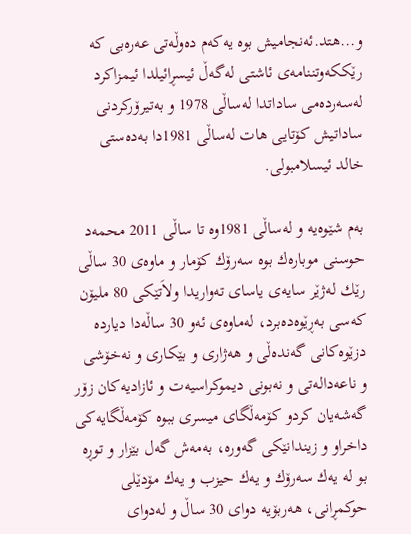و...هتد.ئه‌نجامیش بوه‌ یه‌كه‌م ده‌وڵه‌تی‌ عه‌ره‌بی‌ كه‌ رێككه‌وتننامه‌ی‌ ئاشتی‌ له‌گه‌ڵ ئیسڕائیلدا ئیمزاكرد له‌سه‌رده‌می‌ ساداتدا له‌ساڵی‌ 1978 و به‌تیرۆركردنی‌ ساداتیش كۆتایی‌ هات له‌ساڵی‌ 1981دا به‌ده‌ستی‌ خالد ئیسلامبولی‌.

به‌م شێوه‌یه‌ و له‌ساڵی‌ 1981وه‌ تا ساڵی‌ 2011 محمه‌د حوسنی‌ موباره‌ك بوه‌ سه‌رۆك كۆمار و ماوه‌ی‌ 30 ساڵی‌ رێك له‌ژێر سایه‌ی‌ یاسای‌ ته‌واریدا ولاَتێكی‌ 80 ملیۆن كه‌سی‌ به‌ڕێوه‌ده‌برد، له‌ماوه‌ی‌ ئه‌و 30 ساڵه‌دا دیارده‌ دزێوه‌كانی‌ گه‌نده‌ڵی‌ و هه‌ژاری‌ و بێكاری‌ و نه‌خۆشی‌ و ناعه‌داله‌تی‌ و نه‌بونی‌ دیموكراسیه‌ت و ئازادیه‌كان زۆر گه‌شه‌یان كردو كۆمه‌ڵگای‌ میسری‌ ببوه‌ كۆمه‌ڵگایه‌كی‌ داخراو و زیندانێكی‌ گه‌وره‌، به‌مه‌ش گه‌ل بێزار و توڕه‌ بو له‌ یه‌ك سه‌رۆك و یه‌ك حیزب و یه‌ك مۆدێلی‌ حوكمڕانی‌، هه‌ربۆیه‌ دوای‌ 30 ساڵ و له‌دوای‌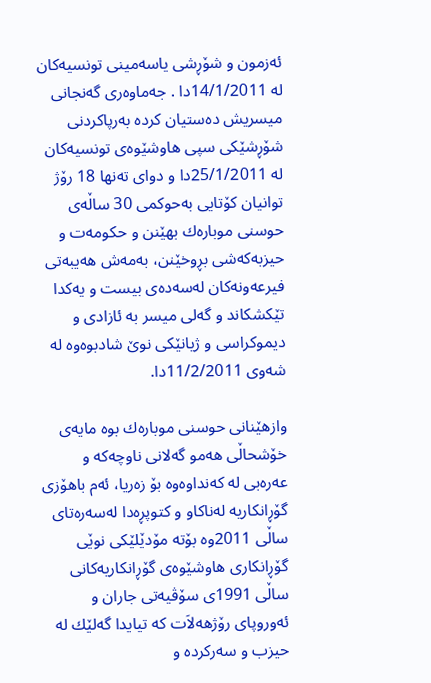ئه‌زمون و شۆڕشی‌ یاسه‌مینی‌ تونسیه‌كان له‌ 14/1/2011دا . جه‌ماوه‌ری‌ گه‌نجانی‌ میسریش ده‌ستیان كرده‌ به‌رپاكردنی‌ شۆڕشێكی‌ سپی‌ هاوشێوه‌ی‌ تونسیه‌كان له‌ 25/1/2011دا و دوای‌ ته‌نها 18 رۆژ توانیان كۆتایی‌ به‌حوكمی‌ 30 ساڵه‌ی‌ حوسنی‌ موباره‌ك بهێنن و حكومه‌ت و حیزبه‌كه‌شی‌ بڕوخێنن، به‌مه‌ش هه‌یبه‌تی‌ فیرعه‌ونه‌كان له‌سه‌ده‌ی‌ بیست و یه‌كدا تێكشكاند و گه‌لی‌ میسر به‌ ئازادی‌ و دیموكراسی‌ و ژیانێكی‌ نوێ‌ شادبوه‌وه‌ له‌ شه‌وی‌ 11/2/2011دا.

وازهێنانی‌ حوسنی‌ موباره‌ك بوه‌ مایه‌ی‌ خۆشحاڵی‌ هه‌مو گه‌لانی‌ ناوچه‌كه‌ و عه‌ره‌بی‌ له‌ كه‌نداوه‌وه‌ بۆ زه‌ریا، ئه‌م باهۆزی‌ گۆڕانكاریه‌ له‌ناكاو و كتوپڕه‌دا له‌سه‌ره‌تای‌ ساڵی‌ 2011وه‌ بۆته‌ مۆدێلێكی‌ نوێی‌ گۆڕانكاری‌ هاوشێوه‌ی‌ گۆڕانكاریه‌كانی‌ ساڵی‌ 1991ی‌ سۆڤیه‌تی‌ جاران و ئه‌وروپای‌ رۆژهه‌لاَت كه‌ تیایدا گه‌لێك له‌ حیزب و سه‌ركرده‌ و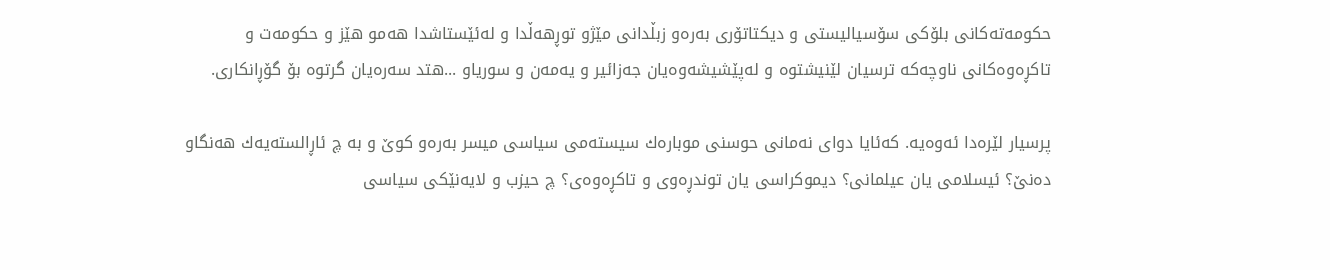حكومه‌ته‌كانی‌ بلۆكی‌ سۆسیالیستی‌ و دیكتاتۆری‌ به‌ره‌و زبڵدانی‌ مێژو توڕهه‌ڵدا و له‌ئێستاشدا هه‌مو هێز و حكومه‌ت و تاكڕه‌وه‌كانی‌ ناوچه‌كه‌ ترسیان لێنیشتوه‌ و له‌پێشیشه‌وه‌یان جه‌زائیر و یه‌مه‌ن و سوریاو ...هتد سه‌ره‌یان گرتوه‌ بۆ گۆڕانكاری‌.

پرسیار لێره‌دا ئه‌وه‌یه‌. كه‌ئایا دوای‌ نه‌مانی‌ حوسنی‌ موباره‌ك سیسته‌می‌ سیاسی‌ میسر به‌ره‌و كوێ‌ و به‌ چ ئاڕالسته‌یه‌ك هه‌نگاو ده‌نێ‌؟ ئیسلامی‌ یان عیلمانی‌؟ دیموكراسی یان توندڕه‌وی‌ و تاكڕه‌وه‌ی‌؟ چ حیزب و لایه‌نێكی‌ سیاسی‌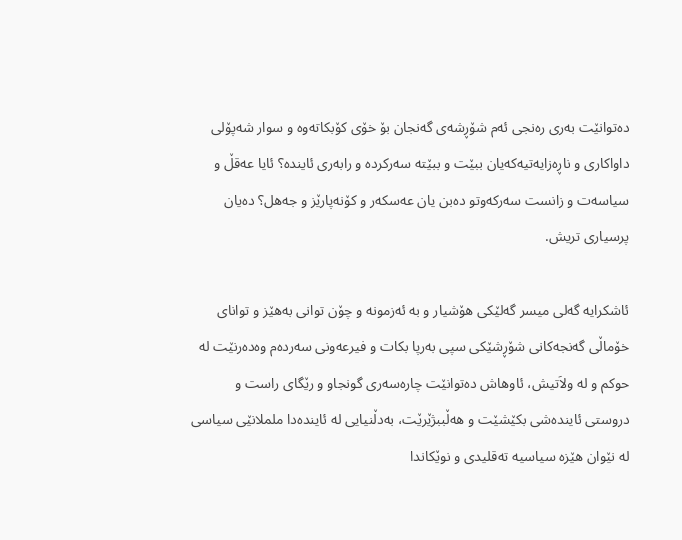ده‌توانێت به‌ری‌ ره‌نجی‌ ئه‌م شۆڕشه‌ی‌ گه‌نجان بۆ خۆی‌ كۆبكاته‌وه‌ و سوار شه‌پۆلی‌ داواكاری‌ و ناڕه‌زایه‌تیه‌كه‌یان ببێت و ببێته‌ سه‌ركرده‌ و رابه‌ری‌ ئاینده‌؟ ئایا عه‌قڵ و سیاسه‌ت و زانست سه‌ركه‌وتو ده‌بن یان عه‌سكه‌ر و كۆنه‌پارێز و جه‌هل؟ ده‌یان پرسیاری‌ تریش.

ئاشكرایه‌ گه‌لی‌ میسر گه‌لێكی‌ هۆشیار و به‌ ئه‌زمونه‌ و چۆن توانی‌ به‌هێز و توانای‌ خۆماڵی‌ گه‌نجه‌كانی‌ شۆڕشێكی‌ سپی‌ به‌رپا بكات و فیرعه‌ونی‌ سه‌رده‌م وه‌ده‌رنێت له‌ حوكم و له‌ ولاَتیش، ئاوهاش ده‌توانێت چاره‌سه‌ری‌ گونجاو و رێگای‌ راست و دروستی‌ ئاینده‌شی‌ بكێشێت و هه‌ڵببژێرێت، به‌دڵنیایی‌ له‌ ئاینده‌دا ململانێی‌ سیاسی‌ له‌ نێوان هێزه‌ سیاسیه‌ ته‌قلیدی‌ و نوێكاندا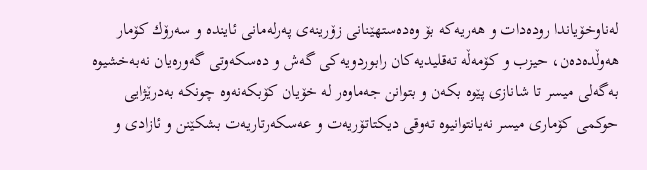له‌ناوخۆیاندا روده‌دات و هه‌ریه‌كه‌ بۆ وه‌ده‌ستهێنانی‌ زۆرینه‌ی‌ په‌رله‌مانی‌ ئاینده‌ و سه‌رۆك كۆمار هه‌وڵده‌ده‌ن، حیزب و كۆمه‌ڵه‌ ته‌قلیدیه‌كان رابوردویه‌كی‌ گه‌ش و ده‌سكه‌وتی‌ گه‌وره‌یان نه‌به‌خشیوه‌ به‌گه‌لی‌ میسر تا شانازی‌ پێوه‌ بكه‌ن و بتوانن جه‌ماوه‌ر له‌ خۆیان كۆبكه‌نه‌وه‌ چونكه‌ به‌درێژایی‌ حوكمی‌ كۆماری‌ میسر نه‌یانتوانیوه‌ ته‌وقی‌ دیكتاتۆریه‌ت و عه‌سكه‌رتاریه‌ت بشكێنن و ئازادی‌ و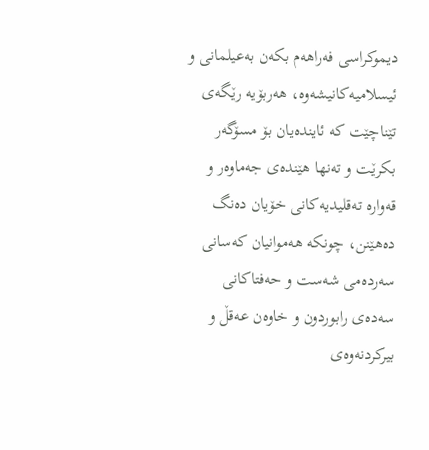دیموكراسی‌ فه‌راهه‌م بكه‌ن به‌عیلمانی‌ و ئیسلامیه‌كانیشه‌وه‌، هه‌ربۆیه‌ رێگه‌ی‌ تێناچێت كه‌ ئاینده‌یان بۆ مسۆگه‌ر بكرێت و ته‌نها هێنده‌ی‌ جه‌ماوه‌ر و قه‌واره‌ ته‌قلیدیه‌كانی‌ خۆیان ده‌نگ ده‌هێنن، چونكه‌ هه‌موانیان كه‌سانی‌ سه‌رده‌می‌ شه‌ست و حه‌فتاكانی‌ سه‌ده‌ی‌ رابوردون و خاوه‌ن عه‌قڵ و بیركردنه‌وه‌ی‌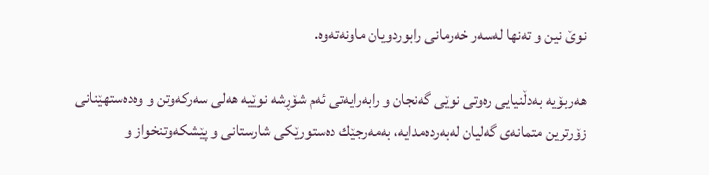نوێ‌ نین و ته‌نها له‌سه‌ر خه‌رمانی‌ رابوردویان ماونه‌ته‌وه‌.

هه‌ربۆیه‌ به‌دڵنیایی‌ ره‌وتی‌ نوێی‌ گه‌نجان و رابه‌رایه‌تی‌ ئه‌م شۆڕشه‌ نوێیه‌ هه‌لی‌ سه‌ركه‌وتن و وه‌ده‌ستهێنانی‌ زۆرترین متمانه‌ی‌ گه‌لیان له‌به‌رده‌مدایه‌، به‌مه‌رجێك ده‌ستورێكی‌ شارستانی‌ و پێشكه‌وتنخواز و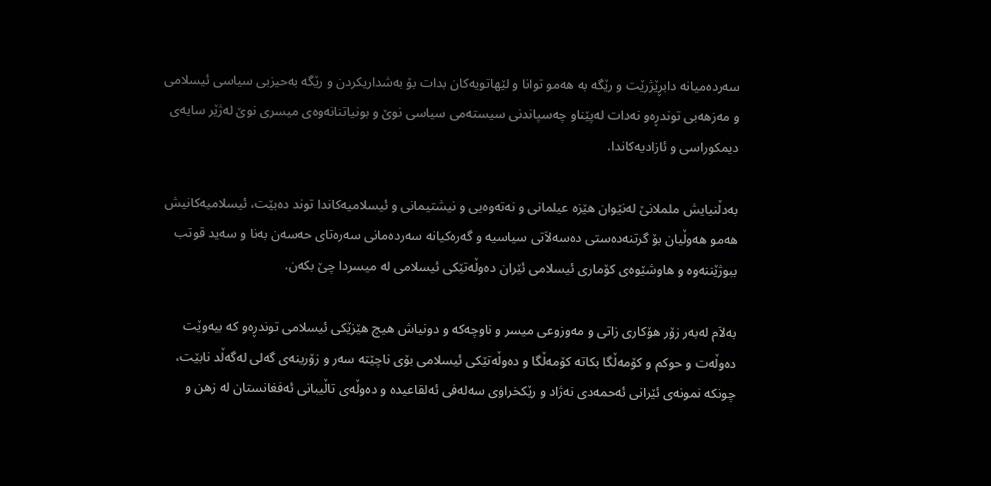سه‌رده‌میانه‌ دابڕێژرێت و رێگه‌ به‌ هه‌مو توانا و لێهاتویه‌كان بدات بۆ به‌شداریكردن و رێگه‌ به‌حیزبی‌ سیاسی‌ ئیسلامی‌ و مه‌زهه‌بی‌ توندڕه‌و نه‌دات له‌پێناو چه‌سپاندنی‌ سیسته‌می‌ سیاسی‌ نوێ‌ و بونیاتنانه‌وه‌ی‌ میسری‌ نوێ‌ له‌ژێر سایه‌ی‌ دیمكوراسی‌ و ئازادیه‌كاندا.

به‌دڵنیایش ململانێ‌ له‌نێوان هێزه‌ عیلمانی‌ و نه‌ته‌وه‌یی‌ و نیشتیمانی‌ و ئیسلامیه‌كاندا توند ده‌بێت، ئیسلامیه‌كانیش هه‌مو هه‌وڵیان بۆ گرتنه‌ده‌ستی‌ ده‌سه‌لاَتی‌ سیاسیه‌ و گه‌ره‌كیانه‌ سه‌رده‌مانی‌ سه‌ره‌تای‌ حه‌سه‌ن به‌نا و سه‌ید قوتب ببوژێننه‌وه‌ و هاوشێوه‌ی‌ كۆماری‌ ئیسلامی‌ ئێران ده‌وڵه‌تێكی‌ ئیسلامی‌ له‌ میسردا چێ‌ بكه‌ن.

به‌لاَم له‌به‌ر زۆر هۆكاری‌ زاتی‌ و مه‌وزوعی‌ میسر و ناوچه‌كه‌ و دونیاش هیچ هێزێكی‌ ئیسلامی‌ توندڕه‌و كه‌ بیه‌وێت ده‌وڵه‌ت و حوكم و كۆمه‌ڵگا بكاته‌ كۆمه‌ڵگا و ده‌وڵه‌تێكی‌ ئیسلامی‌ بۆی‌ ناچێته‌ سه‌ر و زۆرینه‌ی‌ گه‌لی‌ له‌گه‌ڵد نابێت، چونكه‌ نمونه‌ی‌ ئێرانی‌ ئه‌حمه‌دی‌ نه‌ژاد و رێكخراوی‌ سه‌له‌فی‌ ئه‌لقاعیده‌ و ده‌وڵه‌ی‌ تاڵیبانی‌ ئه‌فغانستان له‌ زهن و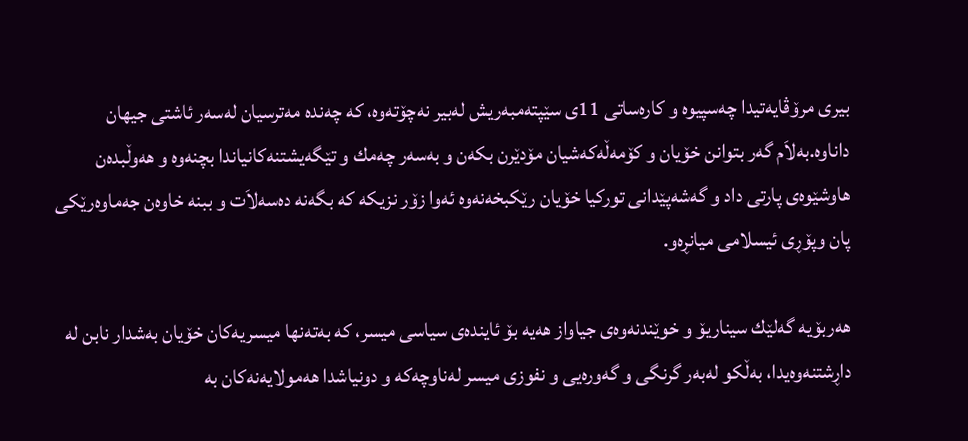بیری‌ مرۆڤایه‌تیدا چه‌سپیوه‌ و كاره‌ساتی‌ 11ی‌ سێپته‌مبه‌ریش له‌بیر نه‌چۆته‌وه‌، كه‌ چه‌نده‌ مه‌ترسیان له‌سه‌ر ئاشتی‌ جیهان داناوه‌.به‌لاَم گه‌ر بتوانن خۆیان و كۆمه‌ڵه‌كه‌شیان مۆدێرن بكه‌ن و به‌سه‌ر چه‌مك و تێگه‌یشتنه‌كانیاندا بچنه‌وه‌ و هه‌وڵبده‌ن هاوشێوه‌ی‌ پارتی‌ داد و گه‌شه‌پێدانی‌ توركیا خۆیان رێكبخه‌نه‌وه‌ ئه‌وا زۆر نزیكه‌ كه‌ بگه‌نه‌ ده‌سه‌لاَت و ببنه‌ خاوه‌ن جه‌ماوه‌رێكی‌ پان وپۆڕی‌ ئیسلامی‌ میانڕه‌و.

هه‌ربۆیه‌ گه‌لێك سیناریۆ و خوێندنه‌وه‌ی‌ جیاواز هه‌یه‌ بۆ ئاینده‌ی‌ سیاسی‌ میسر، كه‌ به‌ته‌نها میسریه‌كان خۆیان به‌شدار نابن له‌ داڕشتنه‌وه‌یدا، به‌ڵكو له‌به‌ر گرنگی‌ و گه‌وره‌یی‌ و نفوزی‌ میسر له‌ناوچه‌كه‌ و دونیاشدا هه‌مولایه‌نه‌كان به‌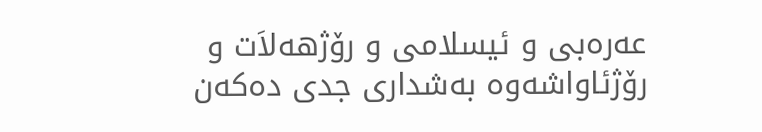عه‌ره‌بی‌ و ئیسلامی‌ و رۆژهه‌لاَت و رۆژئاواشه‌وه‌ به‌شداری‌ جدی‌ ده‌كه‌ن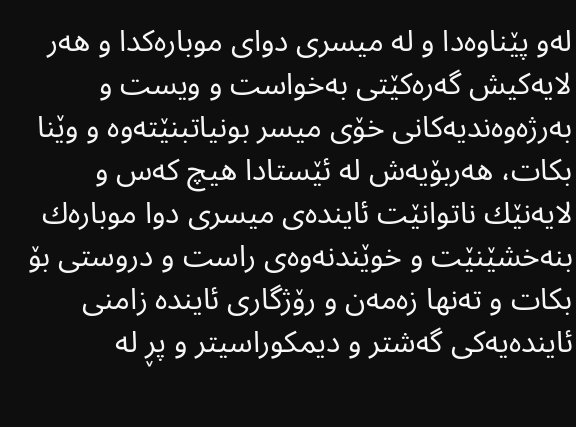له‌و پێناوه‌دا و له‌ میسری‌ دوای‌ موباره‌كدا و هه‌ر لایه‌كیش گه‌ره‌كێتی‌ به‌خواست و ویست و به‌رژه‌وه‌ندیه‌كانی‌ خۆی‌ میسر بونیاتبنێته‌وه‌ و وێنا بكات، هه‌ربۆیه‌ش له‌ ئێستادا هیچ كه‌س و لایه‌نێك ناتوانێت ئاینده‌ی‌ میسری‌ دوا موباره‌ك بنه‌خشێنێت و خوێندنه‌وه‌ی‌ راست و دروستی‌ بۆ بكات و ته‌نها زه‌مه‌ن و رۆژگاری‌ ئاینده‌ زامنی‌ ئاینده‌یه‌كی‌ گه‌شتر و دیمكوراسیتر و پڕ له‌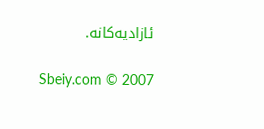ئازادیه‌كانه‌.

Sbeiy.com © 2007